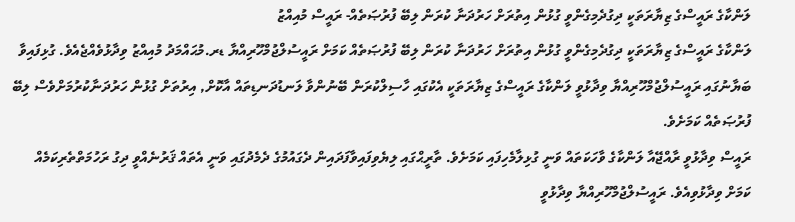ލަންކާގެ ރައީސްގެ ޒިޔާރަތަކީ ދިގުދެމިގެންވީ ގުޅުން އިތުރަށް ހަރުދަނާ ކުރަން ލިބޭ ފުރުޞަތެއް- ރައީސް މުއިއްޒު
ލަންކާގެ ރައީސްގެ ޒިޔާރަތަކީ ދިގުދެމިގެންވީ ގުޅުން އިތުރަށް ހަރުދަނާ ކުރަން ލިބޭ ފުރުޞަތެއް ކަމަށް ރައީސުލްޖުމްހޫރިއްޔާ ޑރ.މުޙައްމަދު މުއިއްޒު ވިދާޅުވެއްޖެއެވެ. ގުޅިފައިވާ ބަޔާނުގައި ރައީސުލްޖުމްހޫރިއްޔާ ވިދާޅުވީ ލަންކާގެ ރައީސްގެ ޒިޔާރަތަކީ އެކުގައި ހާސިލްކުރަން ބޭނުންވާ ލަނޑުދަނޑިތައް އާކޮށް, އިރުތަށް ގުޅުން ހަރުދަނާކުރުމަށްވެސް ލިބޭ ފުރުޞަތެއް ކަމަށެވެ.
ރައީސް ވިދާޅުވީ ރާއްޖޭއާ ލަންކާގެ ވާހަކަތައް ވަނީ ގުޅިލާމެހިފައި ކަމަށެވެ. ތާރީޙްގައި ލިޔެވިފައިވާފަދައިން ދެގައުމުގެ ދެމެދުގައި ވަނީ އެތައް ޤަރުނެއްވީ ދިގު ރަހުމަތްތެރިކަމެއް ކަމަށް ވިދާޅުވިއެވެ. ރައީސުލްޖުމްހޫރިއްޔާ ވިދާޅުވީ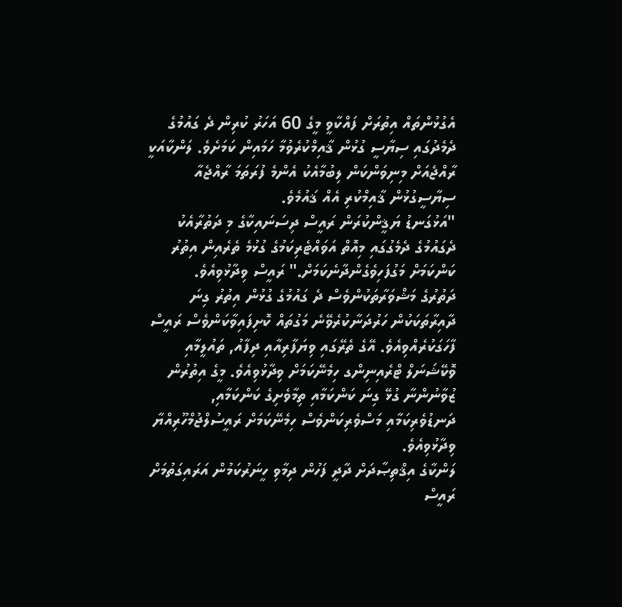އެގުޅުންތައް އިތުރަށް ފައްކާވީ މީގެ 60 އަހަރު ކުރިން ދެ ގައުމުގެ ދެމެދުގައި ސިޔާސީ ގުޅުން ޤާއިމްކުރެވުމާ ހަމައިން ކަމަށެވެ. ލަންކާއަކީ ރާއްޖެއަށް މިނިވަންކަން ލިބުމާއެކު އެންމެ ފުރަތަމަ ރާއްޖެއާ ސިޔާސީގުޅުން ޤާއިމްކުރި އެއް ޤައުމެވެ.
"އަޅުގަނޑު ޔަޤީންކުރަން ރައީސް ދިސަނައިކާގެ މި ދަތުރާއެކު ދެގައުމުގެ ދެމެގުގައި މިއޮތް އަވައްޓެރިކަމުގެ ގުޅުމެ ތެރެއިން އިތުރު ކަންކަމަށް މަގުފަހިވެގެންދާނެކަމަށް." ރައީސް ވިދާޅުވިއެވެ.
ދަތުރުގެ މަޝްވަރާތަކުންވެސް ދެ ގައުމުގެ ގުޅުން އިތުރު ގިނަ ދާއިރާތަކަކުން ހަރުދަނާކުރެވޭނެ މަގުތައް ކޮށިފައިވާކަންވެސް ރައީސް ފާހަގަކުރެއްވިއެވެ. އޭގެ ތެރޭގައި ވިޔަފާރިއާއި ދިފާއު, ތައުލީމާއި ވޮކޭޝަނަލް ޓްރެއިނިންގ ހިމެނޭކަމަށް ވިދާޅުވިއެވެ. މީގެ އިތުރުން ޒުވާނުންނާ ގުޅޭ ގިނަ ކަންކަމާއި ތިމާވެށިގެ ކަންކަމާއި, ދަނޑުވެރިކަމާއި މަސްވެރިކަންވެސް ހިމެނޭކަމަށް ރައީސުލްޖުމްހޫރިއްޔާ ވިދާޅުވިއެވެ.
ލަންކާގެ އިޤްތިޞާދަށް ދާދީ ފަހުން ދިމާވި ހީނަރުކަމުން އަރައިގަތުމަށް ރައީސް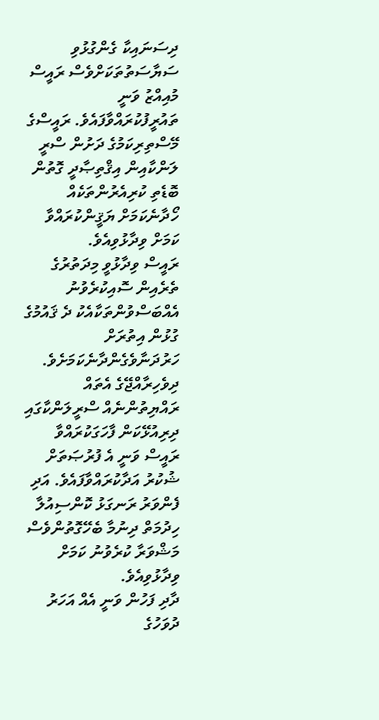ދިސަނައިކާ ގެންގުޅުވި ސަޔާސަތުތަކަށްވެސް ރައީސް މުއިއްޒު ވަނީ ތައުރީފުކުރައްވާފައެވެ. ރައީސްގެ މޭސްތިރިކަމުގެ ދަށުން ސްރީ ލަންކާއިން އިޤްތިޞާދީ ގޮތުން ބޮޑެތި ކުރިއެރުންތަކެއް ހޯދާނެކަމަށް ޔަޤީންކުރައްވާ ކަމަށް ވިދާޅުވިއެވެ.
ރައީސް ވިދާޅުވީ މިދަތުރުގެ ތެރެއިން ސޮއިކުރެވުނު އެއްބަސްވުންތަކާއެކު ދެ ޤައުމުގެ ގުޅުން އިތުރަށް ހަރުދަނާވެގެންދާނެކަމަށެވެ. ދިވެހިރާއްޖޭގެ އެތައް ރައްޔިތުންނެއް ސްރީލަންކާގައި ދިރިއުޅޭކަން ފާހަގަކުރައްވާ ރައީސް ވަނީ އެ ފުރުޞަތަށް ޝުކުރު އަދާކުރައްވާފައެވެ. އަދި ފެންވަރު ރަނގަޅު ކޮންސިއުލާ ހިދުމަތް ދިނުމާ ބެހޭގޮތުންވެސް މަޝްވަރާ ކުރެވުނު ކަމަށް ވިދާޅުވިއެވެ.
ދާދި ފަހުން ވަނީ އެއް އަހަރު ދުވަހުގެ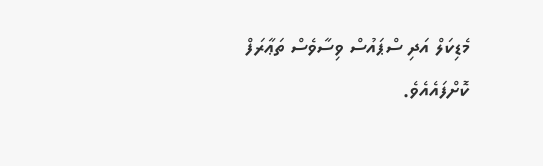މެޑިކަލް އަދި ސްޕައުސް ވިސާވެސް ތަޢާރަފް ކޮށްފައެއެވެ.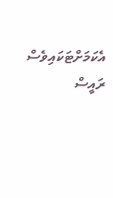އެކަމަށްޓަކައިވެސް ރައީސް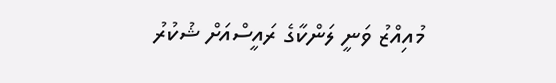މުއިއްޒު ވަނީ ލަންކާގެ ރައީސްއަށް ޝުކުރު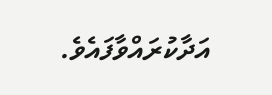އަދާކުރައްވާފައެވެ.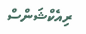ރިއެކްޝަންސް